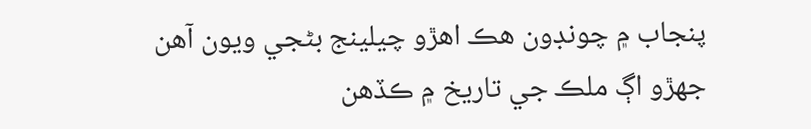پنجاب ۾ چونڊون هڪ اهڙو چيلينج بڻجي ويون آهن جهڙو اڳ ملڪ جي تاريخ ۾ ڪڏهن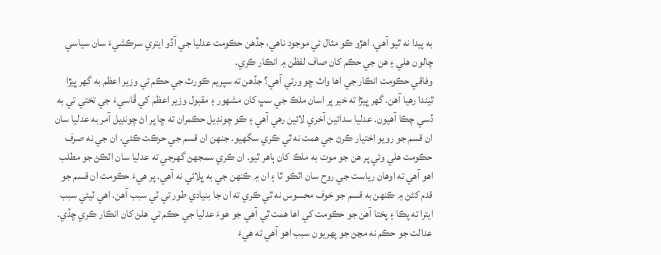به پيدا نه ٿيو آهي. اهڙو ڪو مثال ئي موجود ناهي، جڏهن حڪومت عدليا جي آڏو ايتري سرڪشيءَ سان سياسي چالون هلي ۽ هن جي حڪم کان صاف لفظن ۾ انڪار ڪري.
وفاقي حڪومت انڪار جي اها واٽ ڇو ورتي آهي؟ جڏهن ته سپريم ڪورٽ جي حڪم تي وزير اعظم به گهر ڀيڙا ٿيندا رهيا آهن. گهر ڀيڙا ته خير پر اسان ملڪ جي سڀ کان مشهور ۽ مقبول وزير اعظم کي ڦاسيءَ جي تختي تي به ڏسي چڪا آهيون. عدليا سدائين آخري لائين رهي آهي ۽ ڪو چونڊيل حڪمران ته ڇا پر اڻ چونڊيل آمر به عدليا سان ان قسم جو رويو اختيار ڪرڻ جي همت نه ٿي ڪري سگهيو. جنهن ان قسم جي حرڪت ڪئي، ان جي نه صرف حڪومت هلي وئي پر هن جو موت به ملڪ کان ٻاهر ٿيو. ان ڪري سمجهڻ گهرجي ته عدليا سان اٽڪڻ جو مطلب اهو آهي ته اوهان رياست جي روح سان اٽڪو ٿا ۽ ان ۾ ڪنهن جي به ڀلائي نه آهي. پر هيءَ حڪومت ان قسم جو قدم کڻڻ ۾ ڪنهن به قسم جو خوف محسوس نه ٿي ڪري ته ان جا بنيادي طور تي ٽي سبب آهن. اهي ٽيئي سبب ايترا ته پڪا ۽ پختا آهن جو حڪومت کي اها همت ٿي آهي جو هوءَ عدليا جي حڪم تي هلڻ کان انڪار ڪري ڇڏي.
عدالت جو حڪم نه مڃڻ جو پهريون سبب اهو آهي ته هيءَ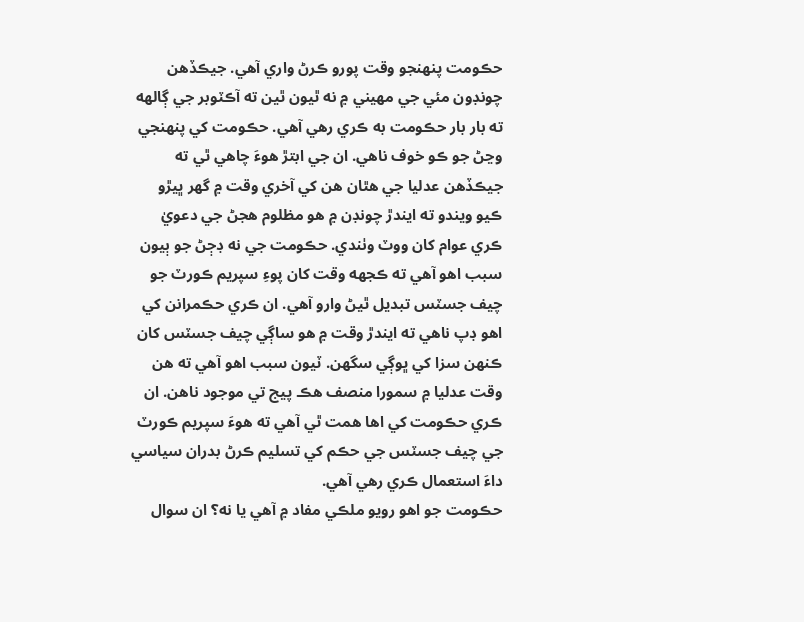حڪومت پنهنجو وقت پورو ڪرڻ واري آهي. جيڪڏهن چونڊون مئي جي مهيني ۾ نه ٿيون ٿين ته آڪٽوبر جي ڳالهه ته بار بار حڪومت به ڪري رهي آهي. حڪومت کي پنهنجي وڃڻ جو ڪو خوف ناهي. ان جي ابتڙ هوءَ چاهي ٿي ته جيڪڏهن عدليا جي هٿان هن کي آخري وقت ۾ گهر ڀيڙو ڪيو ويندو ته ايندڙ چونڊن ۾ هو مظلوم هجڻ جي دعويٰ ڪري عوام کان ووٽ وٺندي. حڪومت جي نه ڊڄڻ جو ٻيون سبب اهو آهي ته ڪجهه وقت کان پوءِ سپريم ڪورٽ جو چيف جسٽس تبديل ٿيڻ وارو آهي. ان ڪري حڪمرانن کي اهو ڊپ ناهي ته ايندڙ وقت ۾ هو ساڳي چيف جسٽس کان ڪنهن سزا کي ڀوڳي سگهن. ٽيون سبب اهو آهي ته هن وقت عدليا ۾ سمورا منصف هڪ پيج تي موجود ناهن. ان ڪري حڪومت کي اها همت ٿي آهي ته هوءَ سپريم ڪورٽ جي چيف جسٽس جي حڪم کي تسليم ڪرڻ بدران سياسي داءَ استعمال ڪري رهي آهي.
حڪومت جو اهو رويو ملڪي مفاد ۾ آهي يا نه؟ ان سوال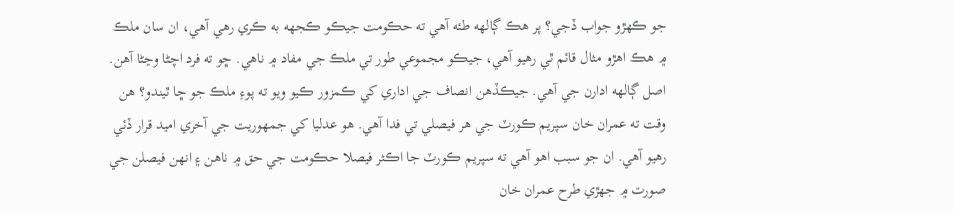جو ڪهڙو جواب ڏجي؟ پر هڪ ڳالهه طئه آهي ته حڪومت جيڪو ڪجهه به ڪري رهي آهي، ان سان ملڪ ۾ هڪ اهڙو مثال قائم ٿي رهيو آهي، جيڪو مجموعي طور تي ملڪ جي مفاد ۾ ناهي. ڇو ته فرد اچڻا وڃڻا آهن. اصل ڳالهه ادارن جي آهي. جيڪڏهن انصاف جي اداري کي ڪمزور ڪيو ويو ته پوءِ ملڪ جو ڇا ٿيندو؟ هن وقت ته عمران خان سپريم ڪورٽ جي هر فيصلي تي فدا آهي. هو عدليا کي جمهوريت جي آخري اميد قرار ڏئي رهيو آهي. ان جو سبب اهو آهي ته سپريم ڪورٽ جا اڪثر فيصلا حڪومت جي حق ۾ ناهن ۽ انهن فيصلن جي صورت ۾ جهڙي طرح عمران خان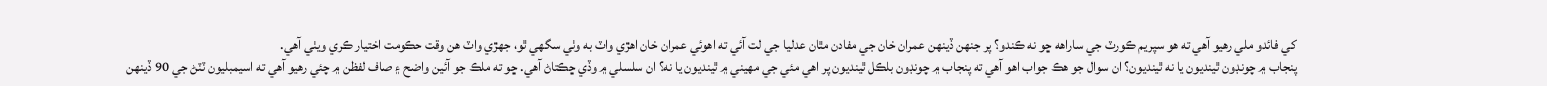کي فائدو ملي رهيو آهي ته هو سپريم ڪورٽ جي ساراهه ڇو نه ڪندو؟ پر جنهن ڏينهن عمران خان جي مفادن مٿان عدليا جي لت آئي ته اهوئي عمران خان اهڙي واٽ به وٺي سگهي ٿو، جهڙي واٽ هن وقت حڪومت اختيار ڪري ويٺي آهي.
پنجاب ۾ چونڊون ٿينديون يا نه ٿينديون؟ ان سوال جو هڪ جواب اهو آهي ته پنجاب ۾ چونڊون بلڪل ٿينديون پر اهي مئي جي مهيني ۾ ٿينديون يا نه؟ ان سلسلي ۾ وڏي ڇڪتاڻ آهي. ڇو ته ملڪ جو آئين واضح ۽ صاف لفظن ۾ چئي رهيو آهي ته اسيمبليون ٽٽڻ جي 90 ڏينهن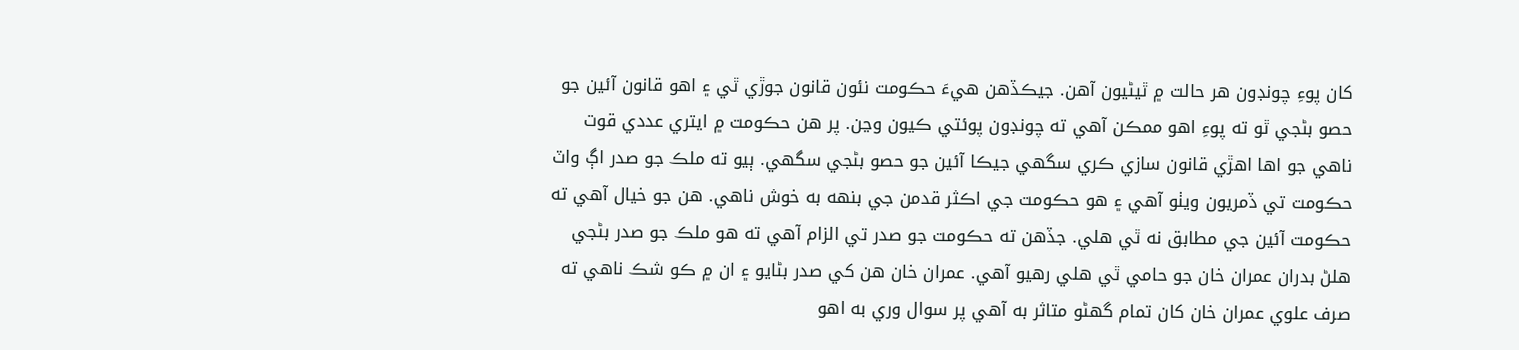کان پوءِ چونڊون هر حالت ۾ ٿيڻيون آهن. جيڪڏهن هيءَ حڪومت نئون قانون جوڙي ٿي ۽ اهو قانون آئين جو حصو بڻجي ٿو ته پوءِ اهو ممڪن آهي ته چونڊون پوئتي ڪيون وڃن. پر هن حڪومت ۾ ايتري عددي قوت ناهي جو اها اهڙي قانون سازي ڪري سگهي جيڪا آئين جو حصو بڻجي سگهي. ٻيو ته ملڪ جو صدر اڳ واٽ حڪومت تي ڏمريون ويٺو آهي ۽ هو حڪومت جي اڪثر قدمن جي بنهه به خوش ناهي. هن جو خيال آهي ته حڪومت آئين جي مطابق نه ٿي هلي. جڏهن ته حڪومت جو صدر تي الزام آهي ته هو ملڪ جو صدر بڻجي هلڻ بدران عمران خان جو حامي ٿي هلي رهيو آهي. عمران خان هن کي صدر بڻايو ۽ ان ۾ ڪو شڪ ناهي ته صرف علوي عمران خان کان تمام گهڻو متاثر به آهي پر سوال وري به اهو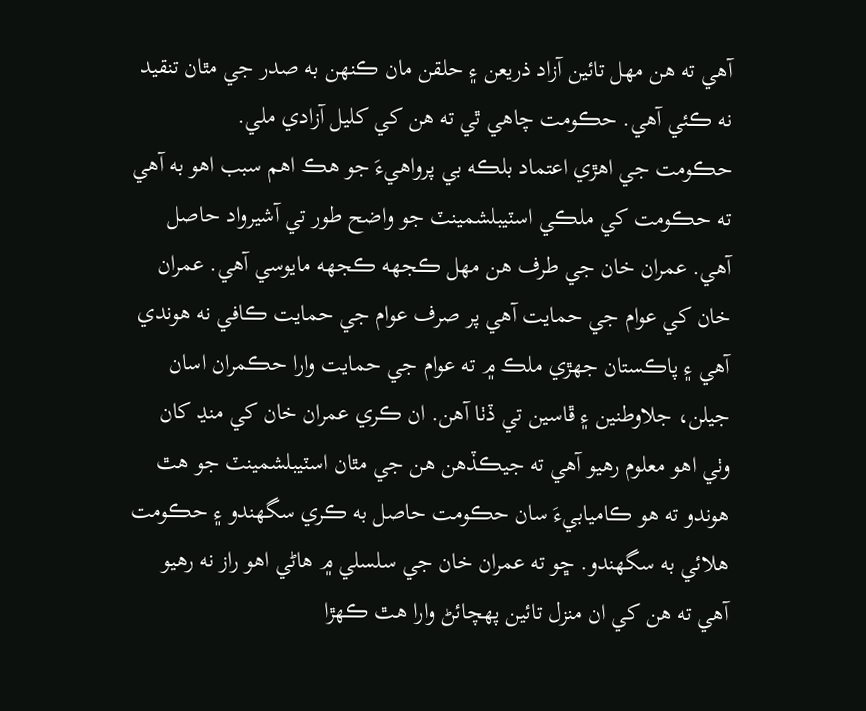آهي ته هن مهل تائين آزاد ذريعن ۽ حلقن مان ڪنهن به صدر جي مٿان تنقيد نه ڪئي آهي. حڪومت چاهي ٿي ته هن کي کليل آزادي ملي.
حڪومت جي اهڙي اعتماد بلڪه بي پرواهيءَ جو هڪ اهم سبب اهو به آهي ته حڪومت کي ملڪي اسٽيبلشمينٽ جو واضح طور تي آشيرواد حاصل آهي. عمران خان جي طرف هن مهل ڪجهه ڪجهه مايوسي آهي. عمران خان کي عوام جي حمايت آهي پر صرف عوام جي حمايت ڪافي نه هوندي آهي ۽ پاڪستان جهڙي ملڪ ۾ ته عوام جي حمايت وارا حڪمران اسان جيلن، جلاوطنين ۽ ڦاسين تي ڏٺا آهن. ان ڪري عمران خان کي منڍ کان وٺي اهو معلوم رهيو آهي ته جيڪڏهن هن جي مٿان اسٽيبلشمينٽ جو هٿ هوندو ته هو ڪاميابيءَ سان حڪومت حاصل به ڪري سگهندو ۽ حڪومت هلائي به سگهندو. ڇو ته عمران خان جي سلسلي ۾ هاڻي اهو راز نه رهيو آهي ته هن کي ان منزل تائين پهچائڻ وارا هٿ ڪهڙا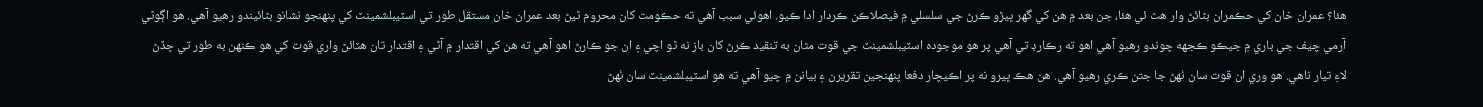هئا؟ عمران خان کي حڪمران بڻائڻ وار هٿ ئي هئا، جن بعد ۾ هن کي گهر ڀيڙو ڪرڻ جي سلسلي ۾ فيصلاڪن ڪردار ادا ڪيو. اهوئي سبب آهي ته حڪومت کان محروم ٿيڻ بعد عمران خان مستقل طور تي اسٽيبلشمينٽ کي پنهنجو نشانو بڻائيندو رهيو آهي. هو اڳوڻي آرمي چيف جي باري ۾ جيڪو ڪجهه چوندو رهيو آهي اهو ته رڪارڊ تي آهي پر هو موجوده اسٽيبلشمينٽ جي قوت مٿان به تنقيد ڪرڻ کان باز نه ٿو اچي ۽ ان جو ڪارڻ اهو آهي ته هن کي اقتدار ۾ آڻي ۽ اقتدار تان هٽائڻ واري قوت کي هو ڪنهن به طور تي ڇڏڻ لاءِ تيار ناهي. هو وري ان قوت سان ٺهڻ جا جتن ڪري رهيو آهي. هن هڪ ڀيرو نه پر اڪيچار دفعا پنهنجين تقريرن ۽ بيانن ۾ چيو آهي ته هو اسٽيبلشمينٽ سان ٺهڻ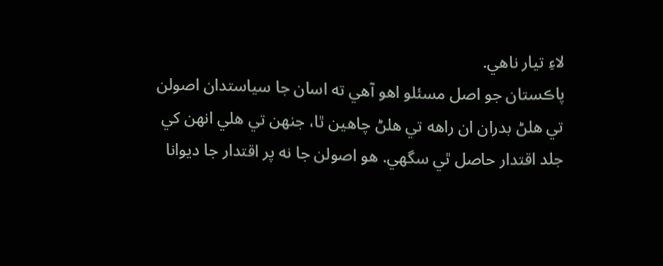لاءِ تيار ناهي.
پاڪستان جو اصل مسئلو اهو آهي ته اسان جا سياستدان اصولن تي هلڻ بدران ان راهه تي هلڻ چاهين ٿا، جنهن تي هلي انهن کي جلد اقتدار حاصل ٿي سگهي. هو اصولن جا نه پر اقتدار جا ديوانا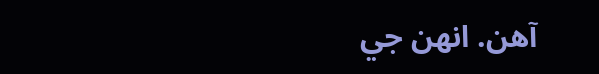آهن. انهن جي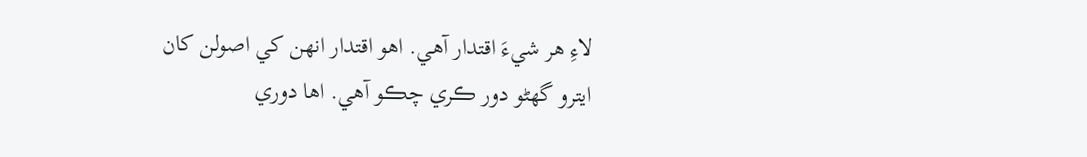لاءِ هر شيءَ اقتدار آهي. اهو اقتدار انهن کي اصولن کان ايترو گهڻو دور ڪري چڪو آهي. اها دوري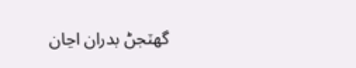گهٽجڻ بدران اڃان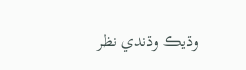وڌيڪ وڌندي نظر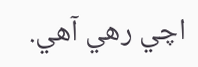اچي رهي آهي.